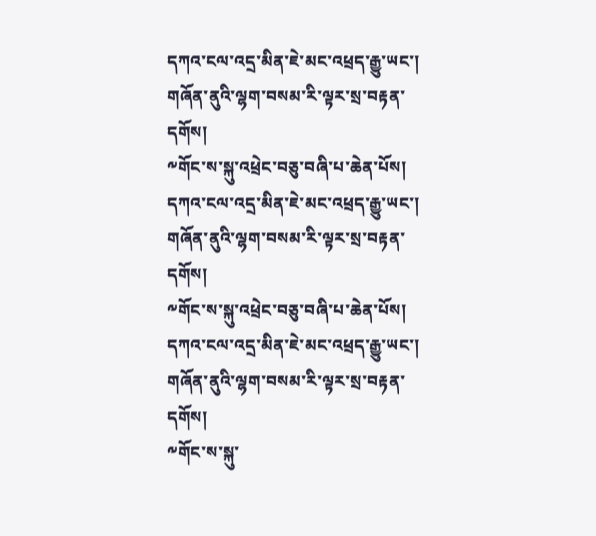དཀའ་ངལ་འདྲ་མིན་ཇེ་མང་འཕྲད་རྒྱུ་ཡང་།
གཞོན་ནུའི་ལྷག་བསམ་རི་ལྟར་སྲ་བརྟན་དགོས།
༸གོང་ས་སྐུ་འཕྲེང་བཅུ་བཞི་པ་ཆེན་པོས།
དཀའ་ངལ་འདྲ་མིན་ཇེ་མང་འཕྲད་རྒྱུ་ཡང་།
གཞོན་ནུའི་ལྷག་བསམ་རི་ལྟར་སྲ་བརྟན་དགོས།
༸གོང་ས་སྐུ་འཕྲེང་བཅུ་བཞི་པ་ཆེན་པོས།
དཀའ་ངལ་འདྲ་མིན་ཇེ་མང་འཕྲད་རྒྱུ་ཡང་།
གཞོན་ནུའི་ལྷག་བསམ་རི་ལྟར་སྲ་བརྟན་དགོས།
༸གོང་ས་སྐུ་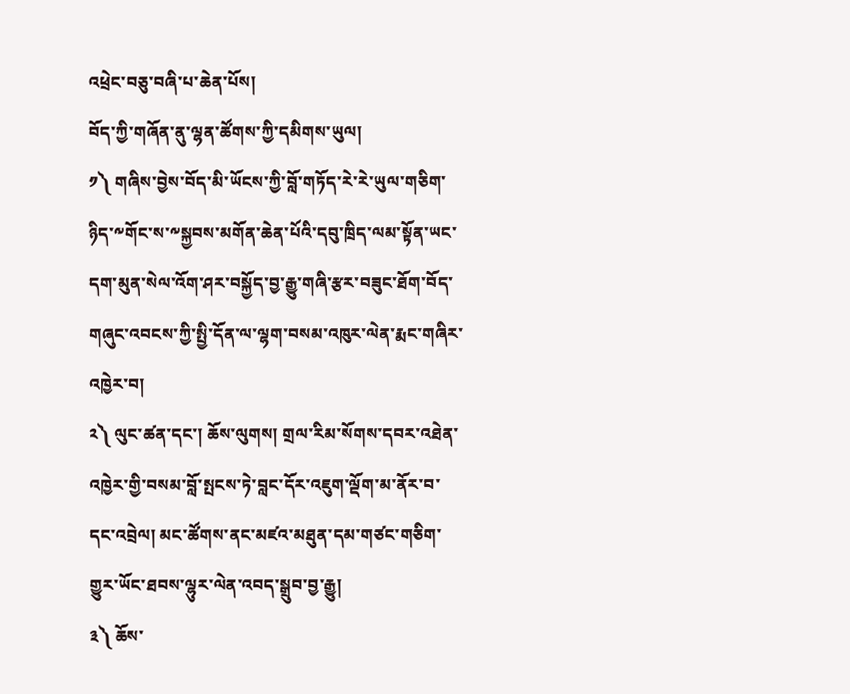འཕྲེང་བཅུ་བཞི་པ་ཆེན་པོས།
བོད་ཀྱི་གཞོན་ནུ་ལྷན་ཚོགས་ཀྱི་དམིགས་ཡུལ།
༡༽ གཞིས་བྱེས་བོད་མི་ཡོངས་ཀྱི་བློ་གཏོད་རེ་རེ་ཡུལ་གཅིག་ཉིད་༸གོང་ས་༸སྐྱབས་མགོན་ཆེན་པོའི་དབུ་ཁྲིད་ལམ་སྟོན་ཡང་དག་མུན་སེལ་འོག་ཤར་བསྐྱོད་བྱ་རྒྱུ་གཞི་རྩར་བཟུང་ཐོག་བོད་གཞུང་འབངས་ཀྱི་སྤྱི་དོན་ལ་ལྷག་བསམ་འཁུར་ལེན་རྨང་གཞིར་འཁྱེར་བ།
༢༽ ལུང་ཚན་དང་། ཆོས་ལུགས། གྲལ་རིམ་སོགས་དབར་འཐེན་འཁྱེར་གྱི་བསམ་བློ་སྤངས་ཏེ་བླང་དོར་འཇུག་ལྡོག་མ་ནོར་བ་དང་འབྲེལ། མང་ཚོགས་ནང་མཛའ་མཐུན་དམ་གཙང་གཅིག་གྱུར་ཡོང་ཐབས་ལྷུར་ལེན་འབད་སྒྲུབ་བྱ་རྒྱུ།
༣༽ ཆོས་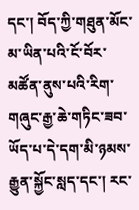དང་། བོད་ཀྱི་གཐུན་མོང་མ་ཡིན་པའི་ངོ་བོར་མཚོན་ནུས་པའི་རིག་གཞུང་རྒྱ་ཆེ་གཏིང་ཟབ་ཡོད་པ་དེ་དག་མི་ཉམས་རྒྱུན་སྐྱོང་སླད་དང་། རང་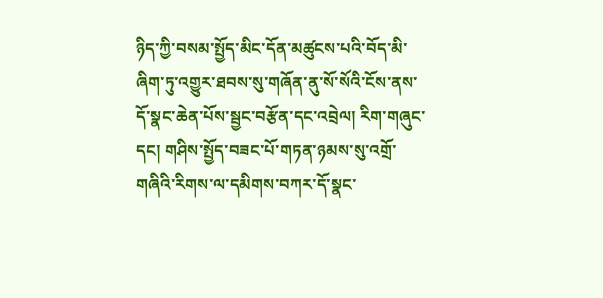ཉིད་ཀྱི་བསམ་སྤྱོད་མིང་དོན་མཚུངས་པའི་བོད་མི་ཞིག་ཏུ་འགྱུར་ཐབས་སུ་གཞོན་ནུ་སོ་སོའི་ངོས་ནས་དོ་སྣང་ཆེན་པོས་སྦྱང་བརྩོན་དང་འབྲེལ། རིག་གཞུང་དང། གཤིས་སྤྱོད་བཟང་པོ་གཏན་ཉམས་སུ་འགྲོ་གཞིའི་རིགས་ལ་དམིགས་བཀར་དོ་སྣང་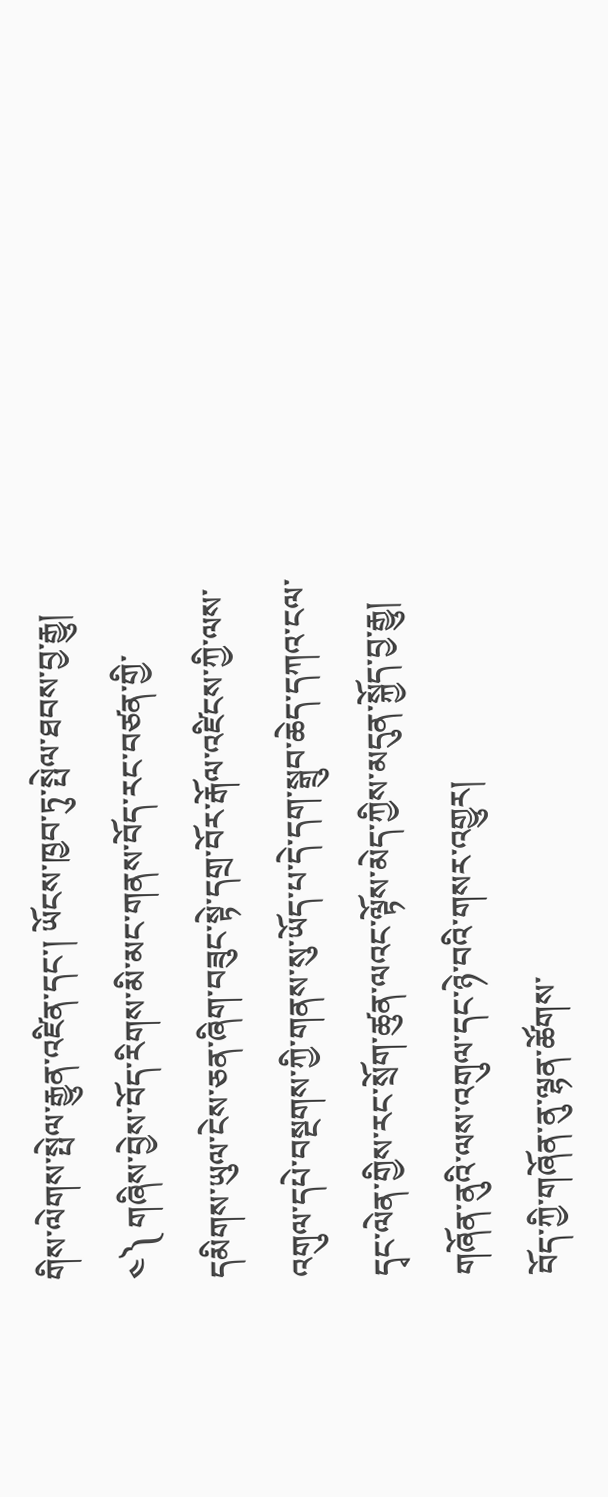གིས་ལེགས་སྤེལ་རྒྱུན་འཛིན་དང་། ཡོངས་ཁྱབ་ཏུ་སྤེལ་ཐབས་བྱ་རྒྱུ།
༤༽ གཞིས་བྱེས་བོད་རིགས་མི་མང་གནས་བོད་རང་བཙན་གྱི་དམིགས་ཡུལ་ངེས་ཅན་ཞིག་བཟུང་སྟེ་དགྲ་བོར་རྒོལ་འཛིངས་ཀྱི་ལས་
འགུལ་དཔེ་བསྔགས་ཀྱི་གནས་སུ་ཡོད་པ་དེ་དག་སྒྲུབ་ཆེད་དཀའ་ངལ་དྭང་ལེན་གྱིས་རང་སྲོག་ཚུན་ལའང་ལྟོས་མེད་ཀྱིས་མདུན་སྐྱོད་བྱ་རྒྱུ།
གཞོན་ནུའི་ལས་འགུལ་དང་ཉེ་བའི་གསར་འགྱུར།
བོད་ཀྱི་གཞོན་ནུ་ལྷན་ཚོགས་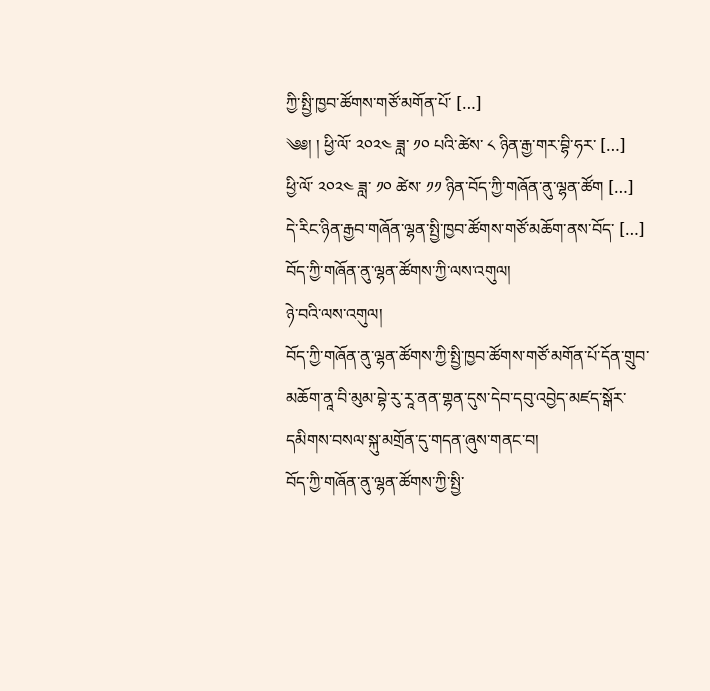ཀྱི་སྤྱི་ཁྱབ་ཚོགས་གཙོ་མགོན་པོ་ […]
༄༅། ། ཕྱི་ལོ་ ༢༠༢༤ ཟླ་ ༡༠ པའི་ཚེས་ ༨ ཉིན་རྒྱ་གར་བྷི་ཧར་ […]
ཕྱི་ལོ་ ༢༠༢༤ ཟླ་ ༡༠ ཚེས་ ༡༡ ཉིན་བོད་ཀྱི་གཞོན་ནུ་ལྷན་ཚོག […]
དེ་རིང་ཉིན་རྒྱབ་གཞོན་ལྷན་སྤྱི་ཁྱབ་ཚོགས་གཙོ་མཆོག་ནས་བོད་ […]
བོད་ཀྱི་གཞོན་ནུ་ལྷན་ཚོགས་ཀྱི་ལས་འགུལ།
ཉེ་བའི་ལས་འགུལ།
བོད་ཀྱི་གཞོན་ནུ་ལྷན་ཚོགས་ཀྱི་སྤྱི་ཁྱབ་ཚོགས་གཙོ་མགོན་པོ་དོན་གྲུབ་མཆོག་ནཱ་བི་མུམ་བྷེ་རུ་རཱ་ནན་གྷན་དུས་དེབ་དབུ་འབྱེད་མཛད་སྒོར་དམིགས་བསལ་སྐུ་མགྲོན་དུ་གདན་ཞུས་གནང་བ།
བོད་ཀྱི་གཞོན་ནུ་ལྷན་ཚོགས་ཀྱི་སྤྱི་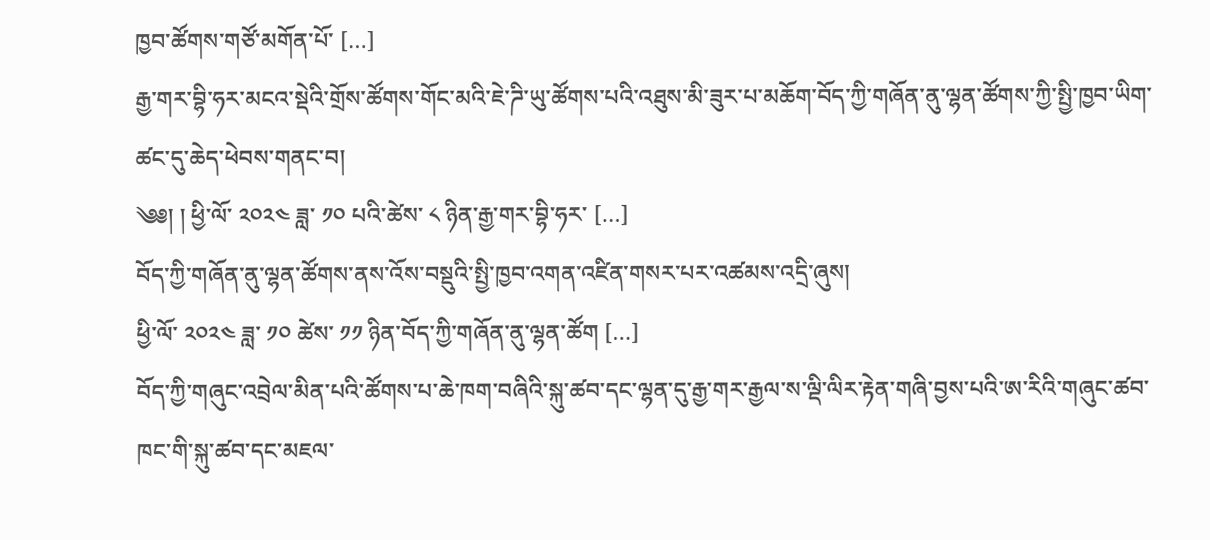ཁྱབ་ཚོགས་གཙོ་མགོན་པོ་ […]
རྒྱ་གར་བྷི་ཧར་མངའ་སྡེའི་གྲོས་ཚོགས་གོང་མའི་ཇེ་ཌི་ཡུ་ཚོགས་པའི་འཐུས་མི་ཟུར་པ་མཆོག་བོད་ཀྱི་གཞོན་ནུ་ལྷན་ཚོགས་ཀྱི་སྤྱི་ཁྱབ་ཡིག་ཚང་དུ་ཆེད་ཕེབས་གནང་བ།
༄༅། ། ཕྱི་ལོ་ ༢༠༢༤ ཟླ་ ༡༠ པའི་ཚེས་ ༨ ཉིན་རྒྱ་གར་བྷི་ཧར་ […]
བོད་ཀྱི་གཞོན་ནུ་ལྷན་ཚོགས་ནས་འོས་བསྡུའི་སྤྱི་ཁྱབ་འགན་འཛིན་གསར་པར་འཚམས་འདྲི་ཞུས།
ཕྱི་ལོ་ ༢༠༢༤ ཟླ་ ༡༠ ཚེས་ ༡༡ ཉིན་བོད་ཀྱི་གཞོན་ནུ་ལྷན་ཚོག […]
བོད་ཀྱི་གཞུང་འབྲེལ་མིན་པའི་ཚོགས་པ་ཆེ་ཁག་བཞིའི་སྐུ་ཚབ་དང་ལྷན་དུ་རྒྱ་གར་རྒྱལ་ས་ལྡི་ལིར་རྟེན་གཞི་བྱས་པའི་ཨ་རིའི་གཞུང་ཚབ་ཁང་གི་སྐུ་ཚབ་དང་མཇལ་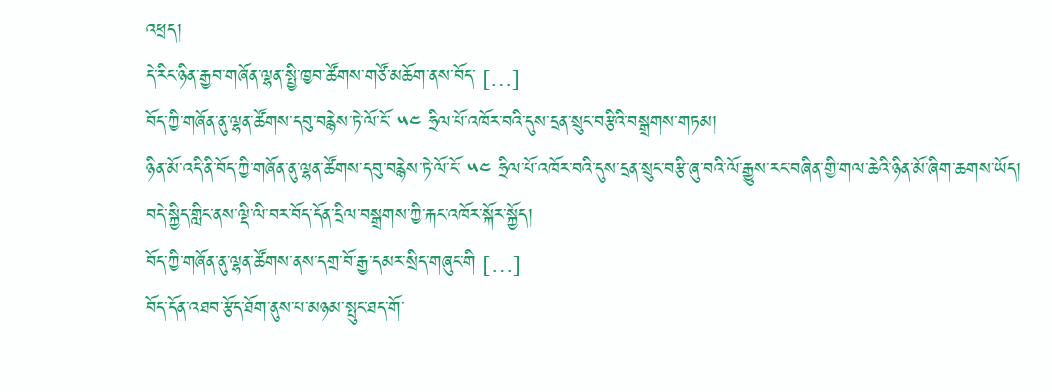འཕྲད།
དེ་རིང་ཉིན་རྒྱབ་གཞོན་ལྷན་སྤྱི་ཁྱབ་ཚོགས་གཙོ་མཆོག་ནས་བོད་ […]
བོད་ཀྱི་གཞོན་ནུ་ལྷན་ཚོགས་དབུ་བརྙེས་ཏེ་ལོ་ངོ་ ༥༤ ཧྲིལ་པོ་འཁོར་བའི་དུས་དྲན་སྲུང་བརྩིའི་བསྒྲགས་གཏམ།
ཉིན་མོ་འདི་ནི་བོད་ཀྱི་གཞོན་ནུ་ལྷན་ཚོགས་དབུ་བརྙེས་ཏེ་ལོ་ངོ་ ༥༤ ཧྲིལ་པོ་འཁོར་བའི་དུས་དྲན་སྲུང་བརྩི་ཞུ་བའི་ལོ་རྒྱུས་རང་བཞིན་གྱི་གལ་ཆེའི་ཉིན་མོ་ཞིག་ཆགས་ཡོད།
བདེ་སྐྱིད་གླིང་ནས་ལྡི་ལི་བར་བོད་དོན་དྲིལ་བསྒྲགས་ཀྱི་རྐང་འཁོར་སྐོར་སྐྱོད།
བོད་ཀྱི་གཞོན་ནུ་ལྷན་ཚོགས་ནས་དགྲ་བོ་རྒྱ་དམར་སྲིད་གཞུང་གི […]
བོད་དོན་འཐབ་རྩོད་ཐོག་ནུས་པ་མཉམ་སྤུང་ཐད་གོ་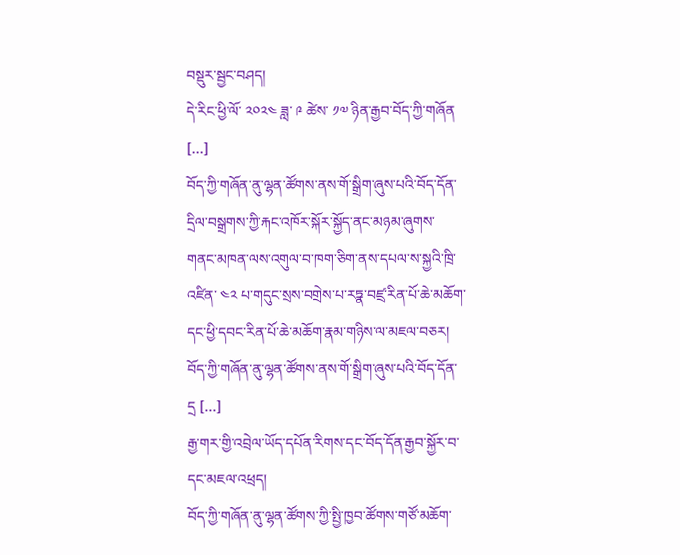བསྡུར་སྦྱང་བཤད།
དེ་རིང་ཕྱི་ལོ་ ༢༠༢༤ ཟླ་ ༩ ཚེས་ ༡༧ ཉིན་རྒྱབ་བོད་ཀྱི་གཞོན […]
བོད་ཀྱི་གཞོན་ནུ་ལྷན་ཚོགས་ནས་གོ་སྒྲིག་ཞུས་པའི་བོད་དོན་དྲིལ་བསྒྲགས་ཀྱི་རྐང་འཁོར་སྐོར་སྐྱོད་ནང་མཉམ་ཞུགས་གནང་མཁན་ལས་འགུལ་བ་ཁག་ཅིག་ནས་དཔལ་ས་སྐྱའི་ཁྲི་འཛིན་ ༤༢ པ་གདུང་སྲས་བགྲེས་པ་རཏྣ་བཛྲ་རིན་པོ་ཆེ་མཆོག་དང་ཕྱི་དབང་རིན་པོ་ཆེ་མཆོག་རྣམ་གཉིས་ལ་མཇལ་བཅར།
བོད་ཀྱི་གཞོན་ནུ་ལྷན་ཚོགས་ནས་གོ་སྒྲིག་ཞུས་པའི་བོད་དོན་དྲ […]
རྒྱ་གར་གྱི་འབྲེལ་ཡོད་དཔོན་རིགས་དང་བོད་དོན་རྒྱབ་སྐྱོར་བ་དང་མཇལ་འཕྲད།
བོད་ཀྱི་གཞོན་ནུ་ལྷན་ཚོགས་ཀྱི་སྤྱི་ཁྱབ་ཚོགས་གཙོ་མཆོག་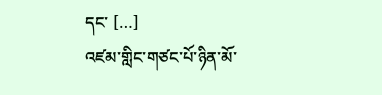དང་ […]
འཛམ་གླིང་གཙང་པོ་ཉིན་མོ་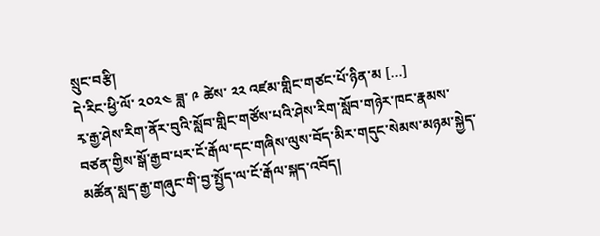སྲུང་བརྩི།
དེ་རིང་ཕྱི་ལོ་ ༢༠༢༤ ཟླ་ ༩ ཚེས་ ༢༢ འཛམ་གླིང་གཙང་པོ་ཉིན་མ […]
རྭ་རྒྱ་ཤེས་རིག་ནོར་བུའི་སློབ་གླིང་གཙོས་པའི་ཤེས་རིག་སློབ་གཉེར་ཁང་རྣམས་བཙན་གྱིས་སྒོ་རྒྱབ་པར་ངོ་རྒོལ་དང་གཞིས་ལུས་བོད་མིར་གདུང་སེམས་མཉམ་སྐྱེད་མཚོན་སླད་རྒྱ་གཞུང་གི་བྱ་སྤྱོད་ལ་ངོ་རྒོལ་སྐད་འབོད།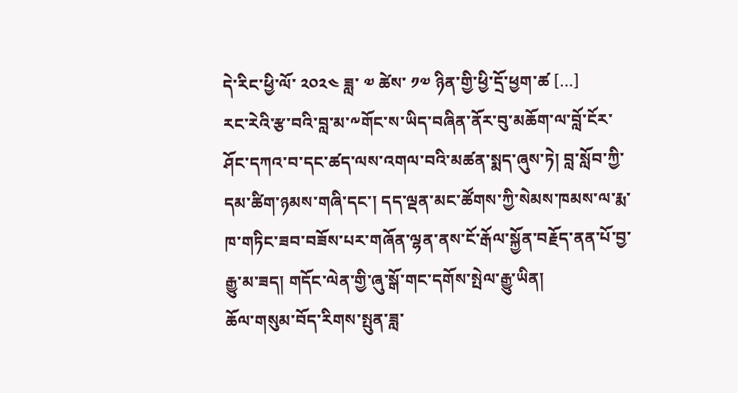དེ་རིང་ཕྱི་ལོ་ ༢༠༢༤ ཟླ་ ༧ ཚེས་ ༡༧ ཉིན་གྱི་ཕྱི་དྲོ་ཕྱག་ཚ […]
རང་རེའི་རྩ་བའི་བླ་མ་༸གོང་ས་ཡིད་བཞིན་ནོར་བུ་མཆོག་ལ་བློ་ངོར་ཤོང་དཀའ་བ་དང་ཚད་ལས་འགལ་བའི་མཚན་སྨད་ཞུས་ཏེ། བླ་སློབ་ཀྱི་དམ་ཚིག་ཉམས་གཞི་དང་། དད་ལྡན་མང་ཚོགས་ཀྱི་སེམས་ཁམས་ལ་རྨ་ཁ་གཏིང་ཟབ་བཟོས་པར་གཞོན་ལྷན་ནས་ངོ་རྒོལ་སྐྱོན་བརྗོད་ནན་པོ་བྱ་རྒྱུ་མ་ཟད། གདོང་ལེན་གྱི་ཞུ་སྒོ་གང་དགོས་སྤེལ་རྒྱུ་ཡིན།
ཆོལ་གསུམ་བོད་རིགས་སྤུན་ཟླ་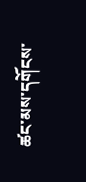ཚང་མས་དགོངས་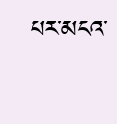པར་མངའ་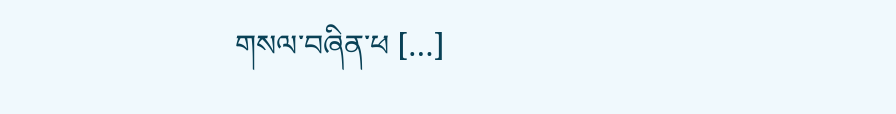གསལ་བཞིན་ཕ […]